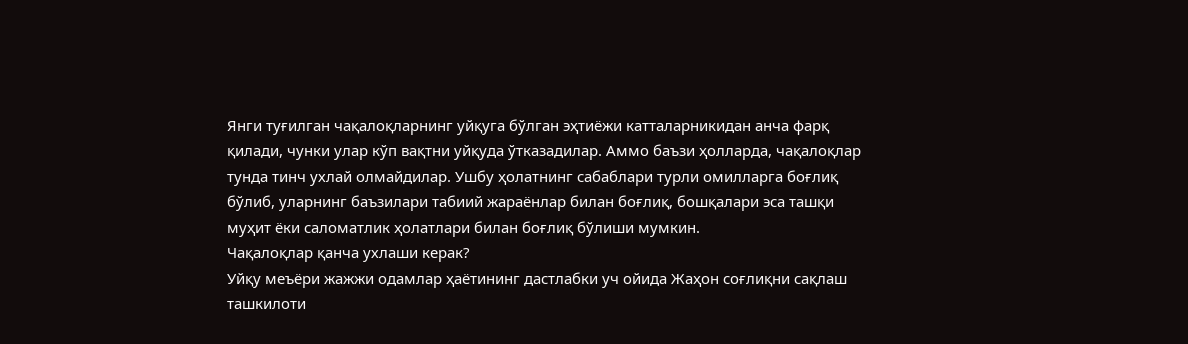Янги туғилган чақалоқларнинг уйқуга бўлган эҳтиёжи катталарникидан анча фарқ қилади, чунки улар кўп вақтни уйқуда ўтказадилар. Аммо баъзи ҳолларда, чақалоқлар тунда тинч ухлай олмайдилар. Ушбу ҳолатнинг сабаблари турли омилларга боғлиқ бўлиб, уларнинг баъзилари табиий жараёнлар билан боғлиқ, бошқалари эса ташқи муҳит ёки саломатлик ҳолатлари билан боғлиқ бўлиши мумкин.
Чақалоқлар қанча ухлаши керак?
Уйқу меъёри жажжи одамлар ҳаётининг дастлабки уч ойида Жаҳон соғлиқни сақлаш ташкилоти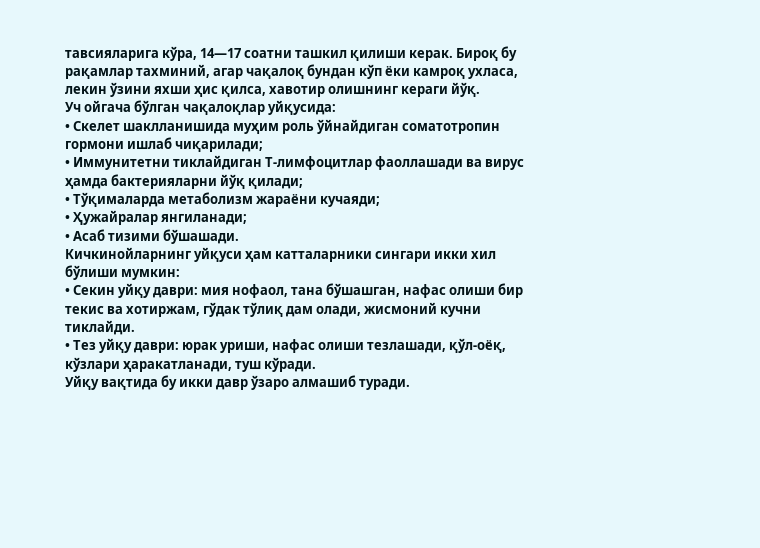тавсияларига кўра, 14—17 соатни ташкил қилиши керак. Бироқ бу рақамлар тахминий, агар чақалоқ бундан кўп ёки камроқ ухласа, лекин ўзини яхши ҳис қилса, хавотир олишнинг кераги йўқ.
Уч ойгача бўлган чақалоқлар уйқусида:
• Скелет шаклланишида муҳим роль ўйнайдиган соматотропин гормони ишлаб чиқарилади;
• Иммунитетни тиклайдиган Т-лимфоцитлар фаоллашади ва вирус ҳамда бактерияларни йўқ қилади;
• Тўқималарда метаболизм жараёни кучаяди;
• Ҳужайралар янгиланади;
• Асаб тизими бўшашади.
Кичкинойларнинг уйқуси ҳам катталарники сингари икки хил бўлиши мумкин:
• Секин уйқу даври: мия нофаол, тана бўшашган, нафас олиши бир текис ва хотиржам, гўдак тўлиқ дам олади, жисмоний кучни тиклайди.
• Тез уйқу даври: юрак уриши, нафас олиши тезлашади, қўл-оёқ, кўзлари ҳаракатланади, туш кўради.
Уйқу вақтида бу икки давр ўзаро алмашиб туради.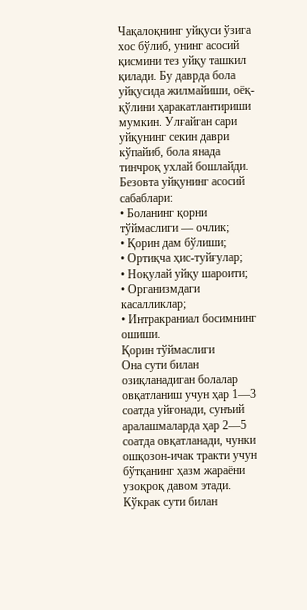Чақалоқнинг уйқуси ўзига хос бўлиб, унинг асосий қисмини тез уйқу ташкил қилади. Бу даврда бола уйқусида жилмайиши, оёқ-қўлини ҳаракатлантириши мумкин. Улғайган сари уйқунинг секин даври кўпайиб, бола янада тинчроқ ухлай бошлайди.
Безовта уйқунинг асосий сабаблари:
• Боланинг қорни тўймаслиги — очлик;
• Қорин дам бўлиши;
• Ортиқча ҳис-туйғулар;
• Ноқулай уйқу шароити;
• Организмдаги касалликлар;
• Интракраниал босимнинг ошиши.
Қорин тўймаслиги
Она сути билан озиқланадиган болалар овқатланиш учун ҳар 1—3 соатда уйғонади, сунъий аралашмаларда ҳар 2—5 соатда овқатланади, чунки ошқозон-ичак тракти учун бўтқанинг ҳазм жараёни узоқроқ давом этади. Кўкрак сути билан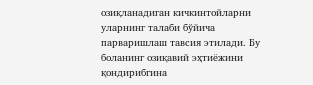озиқланадиган кичкинтойларни уларнинг талаби бўйича парваришлаш тавсия этилади. Бу боланинг озиқавий эҳтиёжини қондирибгина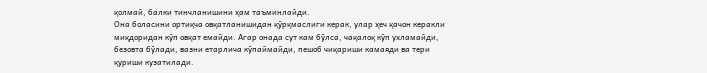қолмай, балки тинчланишини ҳам таъминлайди.
Она боласини ортиқча овқатланишидан қўрқмаслиги керак, улар ҳеч қачон керакли миқдоридан кўп овқат емайди. Агар онада сут кам бўлса, чақалоқ кўп ухламайди, безовта бўлади, вазни етарлича кўпаймайди, пешоб чиқариши камаяди ва тери қуриши кузатилади.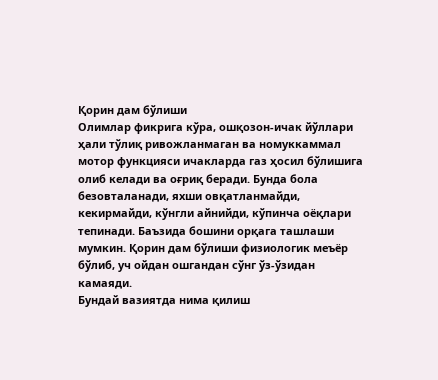Қорин дам бўлиши
Олимлар фикрига кўра, ошқозон-ичак йўллари ҳали тўлиқ ривожланмаган ва номуккаммал мотор функцияси ичакларда газ ҳосил бўлишига олиб келади ва оғриқ беради. Бунда бола безовталанади, яхши овқатланмайди, кекирмайди, кўнгли айнийди, кўпинча оёқлари тепинади. Баъзида бошини орқага ташлаши мумкин. Қорин дам бўлиши физиологик меъёр бўлиб, уч ойдан ошгандан сўнг ўз-ўзидан камаяди.
Бундай вазиятда нима қилиш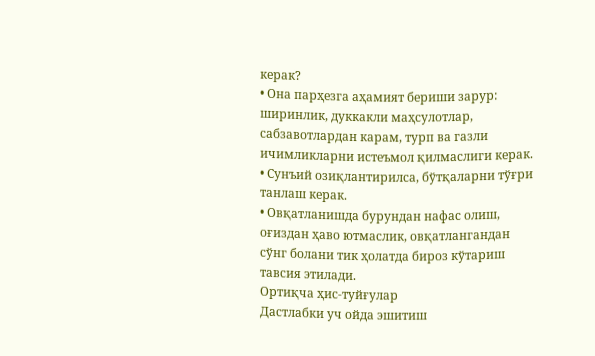керак?
• Она парҳезга аҳамият бериши зарур: ширинлик, дуккакли маҳсулотлар, сабзавотлардан карам, турп ва газли ичимликларни истеъмол қилмаслиги керак.
• Сунъий озиқлантирилса, бўтқаларни тўғри танлаш керак.
• Овқатланишда бурундан нафас олиш, оғиздан ҳаво ютмаслик, овқатлангандан сўнг болани тик ҳолатда бироз кўтариш тавсия этилади.
Ортиқча ҳис-туйғулар
Дастлабки уч ойда эшитиш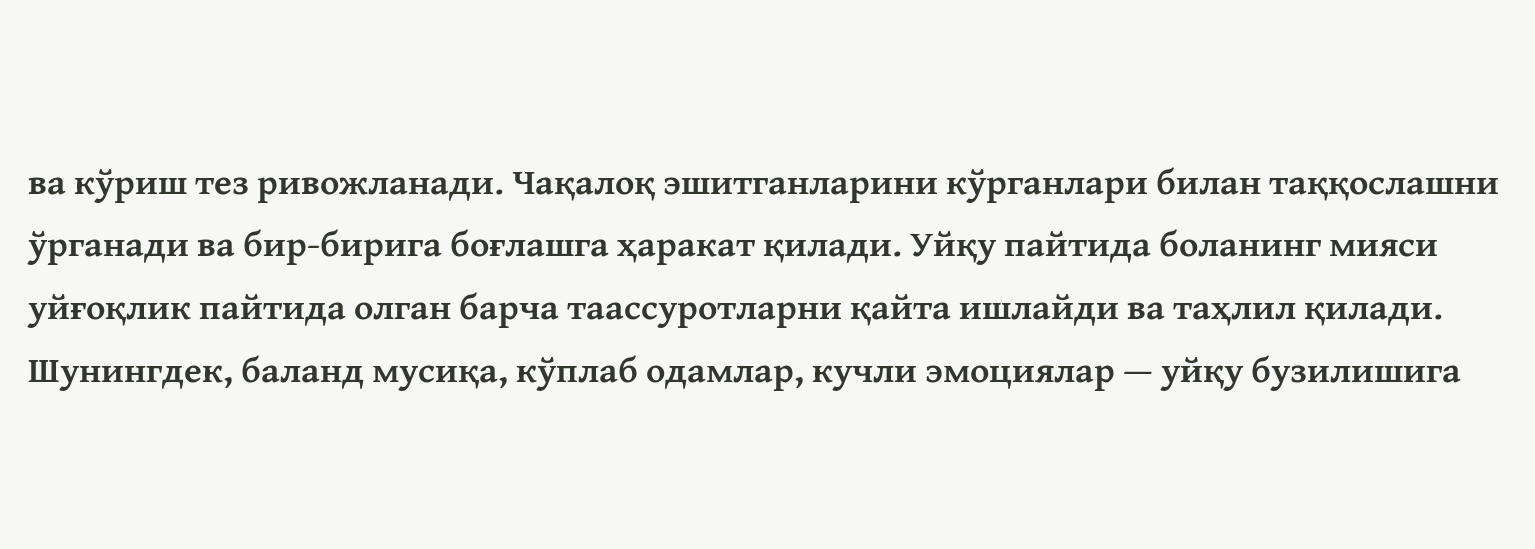ва кўриш тез ривожланади. Чақалоқ эшитганларини кўрганлари билан таққослашни ўрганади ва бир-бирига боғлашга ҳаракат қилади. Уйқу пайтида боланинг мияси уйғоқлик пайтида олган барча таассуротларни қайта ишлайди ва таҳлил қилади. Шунингдек, баланд мусиқа, кўплаб одамлар, кучли эмоциялар — уйқу бузилишига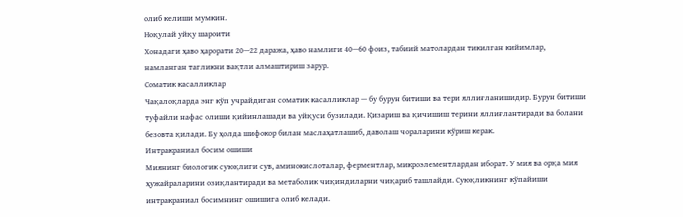олиб келиши мумкин.
Ноқулай уйқу шароити
Хонадаги ҳаво ҳарорати 20—22 даража, ҳаво намлиги 40—60 фоиз, табиий матолардан тикилган кийимлар, намланган тагликни вақтли алмаштириш зарур.
Соматик касалликлар
Чақалоқларда энг кўп учрайдиган соматик касалликлар — бу бурун битиши ва тери яллиғланишидир. Бурун битиши туфайли нафас олиши қийинлашади ва уйқуси бузилади. Қизариш ва қичишиш терини яллиғлантиради ва болани безовта қилади. Бу ҳолда шифокор билан маслаҳатлашиб, даволаш чораларини кўриш керак.
Интракраниал босим ошиши
Миянинг биологик суюқлиги сув, аминокислоталар, ферментлар, микроэлементлардан иборат. У мия ва орқа мия ҳужайраларини озиқлантиради ва метаболик чиқиндиларни чиқариб ташлайди. Суюқликнинг кўпайиши интракраниал босимнинг ошишига олиб келади.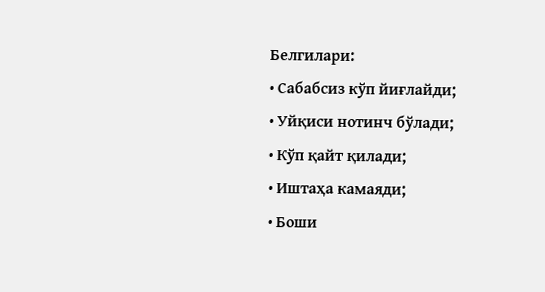Белгилари:
• Сабабсиз кўп йиғлайди;
• Уйқиси нотинч бўлади;
• Кўп қайт қилади;
• Иштаҳа камаяди;
• Боши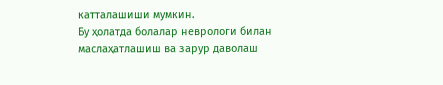катталашиши мумкин.
Бу ҳолатда болалар неврологи билан маслаҳатлашиш ва зарур даволаш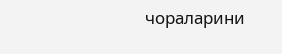чораларини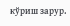кўриш зарур.